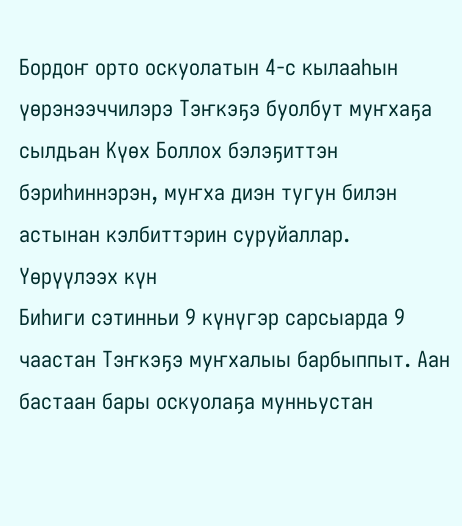Бордоҥ орто оскуолатын 4-с кылааһын үөрэнээччилэрэ Тэҥкэҕэ буолбут муҥхаҕа сылдьан Күөх Боллох бэлэҕиттэн бэриһиннэрэн, муҥха диэн тугун билэн астынан кэлбиттэрин суруйаллар.
Үөрүүлээх күн
Биһиги сэтинньи 9 күнүгэр сарсыарда 9 чаастан Тэҥкэҕэ муҥхалыы барбыппыт. Аан бастаан бары оскуолаҕа мунньустан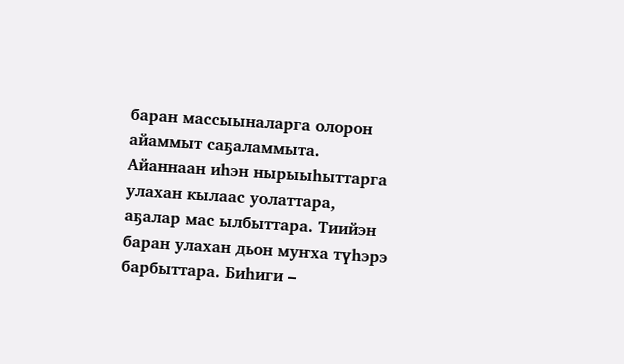баран массыыналарга олорон айаммыт саҕаламмыта. Айаннаан иһэн нырыыһыттарга улахан кылаас уолаттара, аҕалар мас ылбыттара. Тиийэн баран улахан дьон муҥха түһэрэ барбыттара. Биһиги –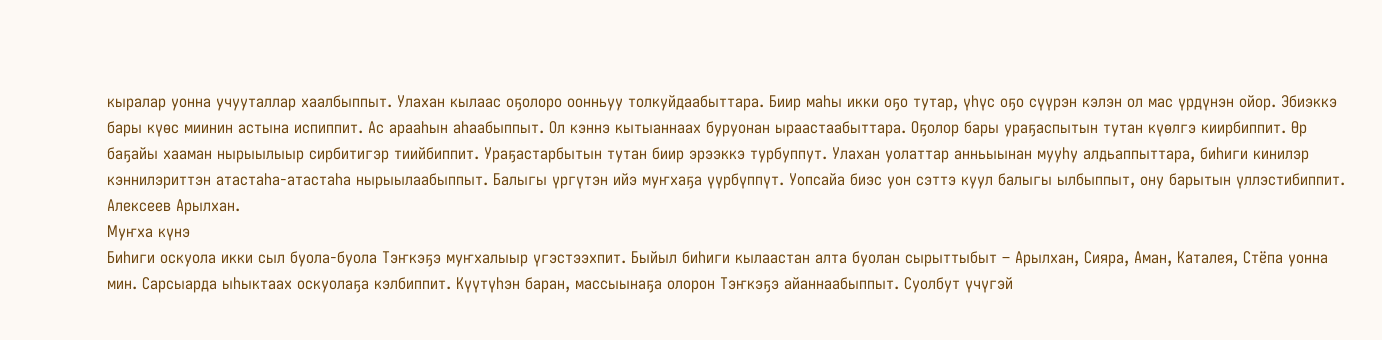кыралар уонна учууталлар хаалбыппыт. Улахан кылаас оҕолоро оонньуу толкуйдаабыттара. Биир маһы икки оҕо тутар, үһүс оҕо сүүрэн кэлэн ол мас үрдүнэн ойор. Эбиэккэ бары күөс миинин астына испиппит. Ас арааһын аһаабыппыт. Ол кэннэ кытыаннаах буруонан ыраастаабыттара. Оҕолор бары ураҕаспытын тутан күөлгэ киирбиппит. Өр баҕайы хааман нырыылыыр сирбитигэр тиийбиппит. Ураҕастарбытын тутан биир эрээккэ турбуппут. Улахан уолаттар анньыынан мууһу алдьаппыттара, биһиги кинилэр кэннилэриттэн атастаһа-атастаһа нырыылаабыппыт. Балыгы үргүтэн ийэ муҥхаҕа үүрбүппүт. Уопсайа биэс уон сэттэ куул балыгы ылбыппыт, ону барытын үллэстибиппит.
Алексеев Арылхан.
Муҥха күнэ
Биһиги оскуола икки сыл буола-буола Тэҥкэҕэ муҥхалыыр үгэстээхпит. Быйыл биһиги кылаастан алта буолан сырыттыбыт – Арылхан, Сияра, Аман, Каталея, Стёпа уонна мин. Сарсыарда ыһыктаах оскуолаҕа кэлбиппит. Күүтүһэн баран, массыынаҕа олорон Тэҥкэҕэ айаннаабыппыт. Суолбут үчүгэй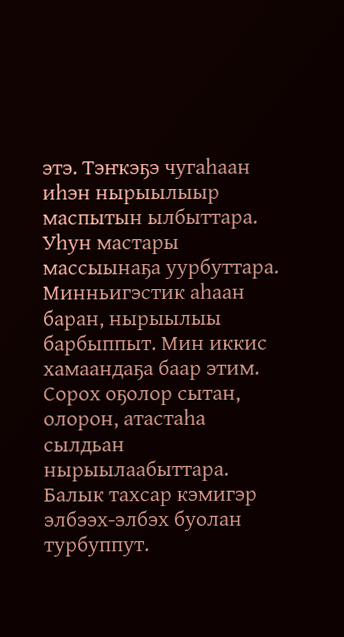этэ. Тэҥкэҕэ чугаһаан иһэн нырыылыыр маспытын ылбыттара. Уһун мастары массыынаҕа уурбуттара. Минньигэстик аһаан баран, нырыылыы барбыппыт. Мин иккис хамаандаҕа баар этим. Сорох оҕолор сытан, олорон, атастаһа сылдьан нырыылаабыттара. Балык тахсар кэмигэр элбээх-элбэх буолан турбуппут.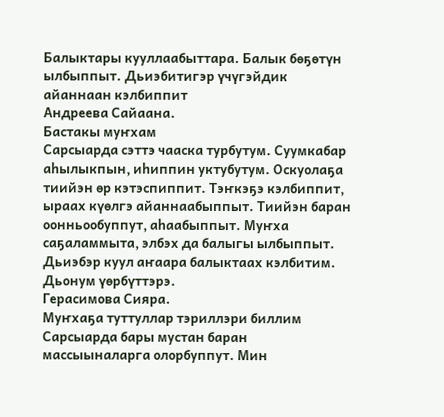Балыктары кууллаабыттара. Балык бөҕөтүн ылбыппыт. Дьиэбитигэр үчүгэйдик айаннаан кэлбиппит
Андреева Сайаана.
Бастакы муҥхам
Сарсыарда сэттэ чааска турбутум. Суумкабар аһылыкпын, иһиппин уктубутум. Оскуолаҕа тиийэн өр кэтэспиппит. Тэҥкэҕэ кэлбиппит, ыраах күөлгэ айаннаабыппыт. Тиийэн баран оонньообуппут, аһаабыппыт. Муҥха саҕаламмыта, элбэх да балыгы ылбыппыт. Дьиэбэр куул аҥаара балыктаах кэлбитим. Дьонум үөрбүттэрэ.
Герасимова Сияра.
Муҥхаҕа туттуллар тэриллэри биллим
Сарсыарда бары мустан баран массыыналарга олорбуппут. Мин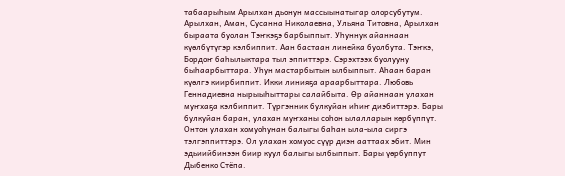табаарыһым Арылхан дьонун массыынатыгар олорсубутум. Арылхан, Аман, Сусанна Николаевна, Ульяна Титовна, Арылхан быраата буолан Тэҥкэҕэ барбыппыт. Уһуннук айаннаан күөлбүтүгэр кэлбиппит. Аан бастаан линейка буолбута. Тэҥкэ, Бордоҥ баһылыктара тыл эппиттэрэ. Сэрэхтээх буолууну быһаарбыттара. Уһун мастарбытын ылбыппыт. Аһаан баран күөлгэ киирбиппит. Икки линияҕа араарбыттара. Любовь Геннадиевна нырыыһыттары салайбыта. Өр айаннаан улахан муҥхаҕа кэлбиппит. Түргэнник булкуйан иһиҥ диэбиттэрэ. Бары булкуйан баран, улахан муҥханы соһон ылалларын көрбүппүт. Онтон улахан хомуоһунан балыгы баһан ыла-ыла сиргэ тэлгэппиттэрэ. Ол улахан хомуос сүүр диэн ааттаах эбит. Мин эдьиийбинээн биир куул балыгы ылбыппыт. Бары үөрбуппут
Дыбенко Стёпа.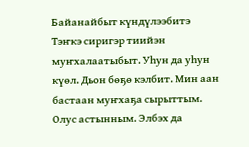Байанайбыт күндүлээбитэ
Тэҥкэ сиригэр тиийэн муҥхалаатыбыт. Уһун да уһун күөл. Дьон бөҕө кэлбит. Мин аан бастаан муҥхаҕа сырыттым. Олус астынным. Элбэх да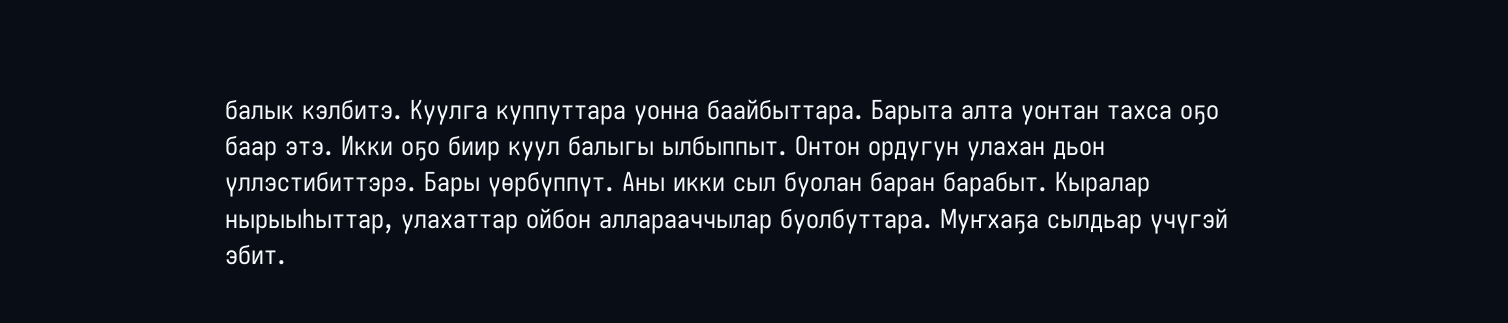балык кэлбитэ. Куулга куппуттара уонна баайбыттара. Барыта алта уонтан тахса оҕо баар этэ. Икки оҕо биир куул балыгы ылбыппыт. Онтон ордугун улахан дьон үллэстибиттэрэ. Бары үөрбүппүт. Аны икки сыл буолан баран барабыт. Кыралар нырыыһыттар, улахаттар ойбон алларааччылар буолбуттара. Муҥхаҕа сылдьар үчүгэй эбит.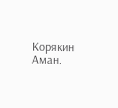Корякин Аман.